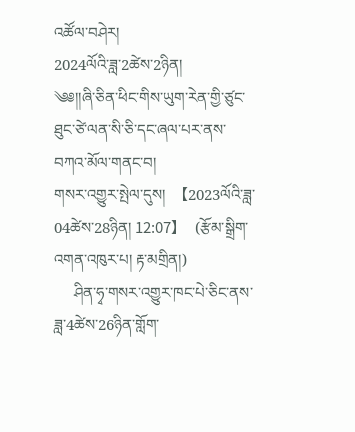འཚོལ་བཤེར།
2024ལོའི་ཟླ་2ཚེས་2ཉིན།
༄༅།།ཞི་ཅིན་ཕིང་གིས་ཡུག་རེན་གྱི་ཙུང་ཐུང་ཙེ་ལན་སི་ཅི་དང་ཞལ་པར་ནས་བཀའ་མོལ་གནང་བ།
གསར་འགྱུར་སྤེལ་དུས།  【2023ལོའི་ཟླ་ 04ཚེས་28ཉིན། 12:07】   (རྩོམ་སྒྲིག་འགན་འཁུར་པ། རྟ་མགྲིན།)
     ཤིན་ཧྭ་གསར་འགྱུར་ཁང་པེ་ཅིང་ནས་ཟླ་4ཚེས་26ཉིན་གློག་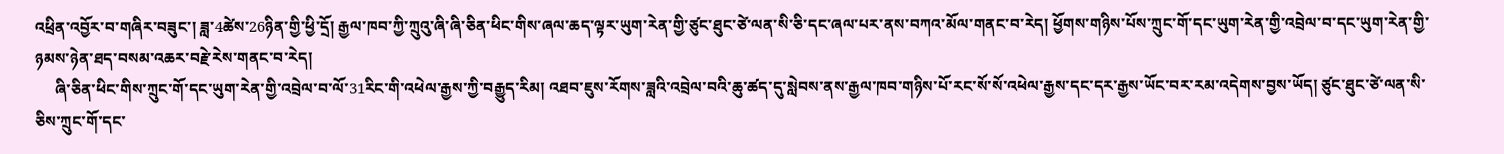འཕྲིན་འབྱོར་བ་གཞིར་བཟུང་། ཟླ་4ཚེས་26ཉིན་གྱི་ཕྱི་དྲོ། རྒྱལ་ཁབ་ཀྱི་ཀྲུའུ་ཞི་ཞི་ཅིན་ཕིང་གིས་ཞལ་ཆད་ལྟར་ཡུག་རེན་གྱི་ཙུང་ཐུང་ཙེ་ལན་སི་ཅི་དང་ཞལ་པར་ནས་བཀའ་མོལ་གནང་བ་རེད། ཕྱོགས་གཉིས་པོས་ཀྲུང་གོ་དང་ཡུག་རེན་གྱི་འབྲེལ་བ་དང་ཡུག་རེན་གྱི་ཉམས་ཉེན་ཐད་བསམ་འཆར་བརྗེ་རེས་གནང་བ་རེད།
     ཞི་ཅིན་ཕིང་གིས་ཀྲུང་གོ་དང་ཡུག་རེན་གྱི་འབྲེལ་བ་ལོ་31རིང་གི་འཕེལ་རྒྱས་ཀྱི་བརྒྱུད་རིམ། འཐབ་ཇུས་རོགས་ཟླའི་འབྲེལ་བའི་ཆུ་ཚད་དུ་སླེབས་ནས་རྒྱལ་ཁབ་གཉིས་པོ་རང་སོ་སོ་འཕེལ་རྒྱས་དང་དར་རྒྱས་ཡོང་བར་རམ་འདེགས་བྱས་ཡོད། ཙུང་ཐུང་ཙེ་ལན་སི་ཅིས་ཀྲུང་གོ་དང་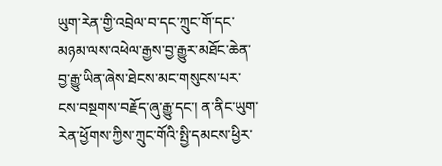ཡུག་རེན་གྱི་འབྲེལ་བ་དང་ཀྲུང་གོ་དང་མཉམ་ལས་འཕེལ་རྒྱས་བྱ་རྒྱུར་མཐོང་ཆེན་བྱ་རྒྱུ་ཡིན་ཞེས་ཐེངས་མང་གསུངས་པར་ངས་བསྔགས་བརྗོད་ཞུ་རྒྱུ་དང་། ན་ནིང་ཡུག་རེན་ཕྱོགས་ཀྱིས་ཀྲུང་གོའི་སྤྱི་དམངས་ཕྱིར་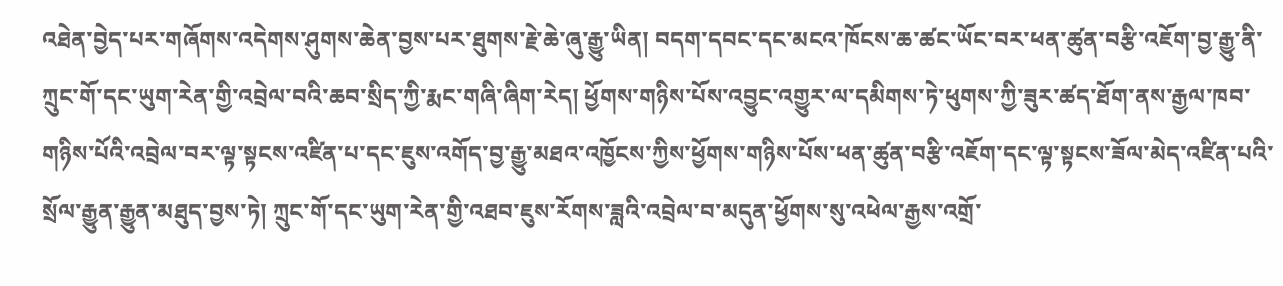འཐེན་བྱེད་པར་གཞོགས་འདེགས་ཤུགས་ཆེན་བྱས་པར་ཐུགས་རྗེ་ཆེ་ཞུ་རྒྱུ་ཡིན། བདག་དབང་དང་མངའ་ཁོངས་ཆ་ཚང་ཡོང་བར་ཕན་ཚུན་བརྩི་འཇོག་བྱ་རྒྱུ་ནི་ཀྲུང་གོ་དང་ཡུག་རེན་གྱི་འབྲེལ་བའི་ཆབ་སྲིད་ཀྱི་རྨང་གཞི་ཞིག་རེད། ཕྱོགས་གཉིས་པོས་འབྱུང་འགྱུར་ལ་དམིགས་ཏེ་ཕུགས་ཀྱི་ཟུར་ཚད་ཐོག་ནས་རྒྱལ་ཁབ་གཉིས་པོའི་འབྲེལ་བར་ལྟ་སྟངས་འཛིན་པ་དང་ཇུས་འགོད་བྱ་རྒྱུ་མཐའ་འཁྱོངས་ཀྱིས་ཕྱོགས་གཉིས་པོས་ཕན་ཚུན་བརྩི་འཇོག་དང་ལྟ་སྟངས་ཟོལ་མེད་འཛིན་པའི་སྲོལ་རྒྱུན་རྒྱུན་མཐུད་བྱས་ཏེ། ཀྲུང་གོ་དང་ཡུག་རེན་གྱི་འཐབ་ཇུས་རོགས་ཟླའི་འབྲེལ་བ་མདུན་ཕྱོགས་སུ་འཕེལ་རྒྱས་འགྲོ་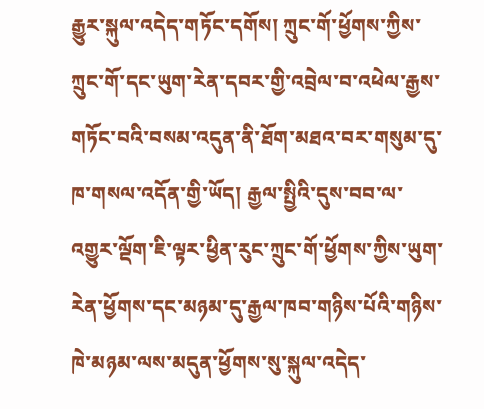རྒྱུར་སྐུལ་འདེད་གཏོང་དགོས། ཀྲུང་གོ་ཕྱོགས་ཀྱིས་ཀྲུང་གོ་དང་ཡུག་རེན་དབར་གྱི་འབྲེལ་བ་འཕེལ་རྒྱས་གཏོང་བའི་བསམ་འདུན་ནི་ཐོག་མཐའ་བར་གསུམ་དུ་ཁ་གསལ་འདོན་གྱི་ཡོད། རྒྱལ་སྤྱིའི་དུས་བབ་ལ་འགྱུར་ལྡོག་ཇི་ལྟར་ཕྱིན་རུང་ཀྲུང་གོ་ཕྱོགས་ཀྱིས་ཡུག་རེན་ཕྱོགས་དང་མཉམ་དུ་རྒྱལ་ཁབ་གཉིས་པོའི་གཉིས་ཁེ་མཉམ་ལས་མདུན་ཕྱོགས་སུ་སྐུལ་འདེད་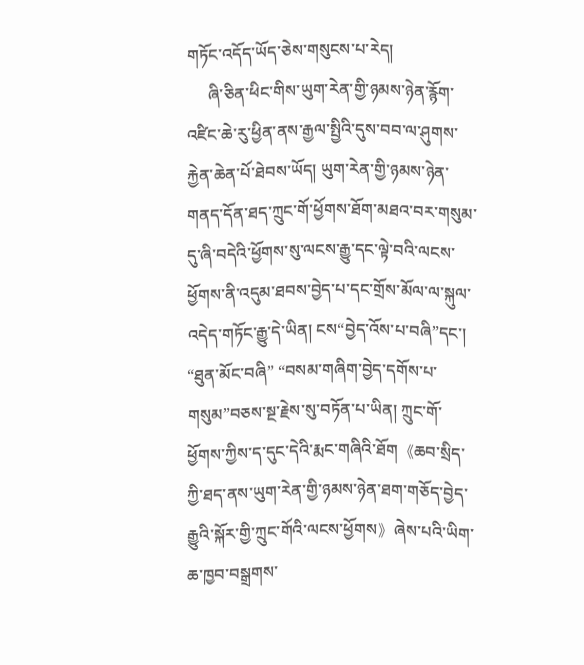གཏོང་འདོད་ཡོད་ཅེས་གསུངས་པ་རེད།
     ཞི་ཅིན་ཕིང་གིས་ཡུག་རེན་གྱི་ཉམས་ཉེན་རྙོག་འཛིང་ཆེ་རུ་ཕྱིན་ནས་རྒྱལ་སྤྱིའི་དུས་བབ་ལ་ཤུགས་རྐྱེན་ཆེན་པོ་ཐེབས་ཡོད། ཡུག་རེན་གྱི་ཉམས་ཉེན་གནད་དོན་ཐད་ཀྲུང་གོ་ཕྱོགས་ཐོག་མཐའ་བར་གསུམ་དུ་ཞི་བདེའི་ཕྱོགས་སུ་ལངས་རྒྱུ་དང་ལྟེ་བའི་ལངས་ཕྱོགས་ནི་འདུམ་ཐབས་བྱེད་པ་དང་གྲོས་མོལ་ལ་སྐུལ་འདེད་གཏོང་རྒྱུ་དེ་ཡིན། ངས“བྱེད་འོས་པ་བཞི”དང་། “ཐུན་མོང་བཞི” “བསམ་གཞིག་བྱེད་དགོས་པ་གསུམ”བཅས་སྔ་རྗེས་སུ་བཏོན་པ་ཡིན། ཀྲུང་གོ་ཕྱོགས་ཀྱིས་ད་དུང་དེའི་རྨང་གཞིའི་ཐོག《ཆབ་སྲིད་ཀྱི་ཐད་ནས་ཡུག་རེན་གྱི་ཉམས་ཉེན་ཐག་གཅོད་བྱེད་རྒྱུའི་སྐོར་གྱི་ཀྲུང་གོའི་ལངས་ཕྱོགས》ཞེས་པའི་ཡིག་ཆ་ཁྱབ་བསྒྲགས་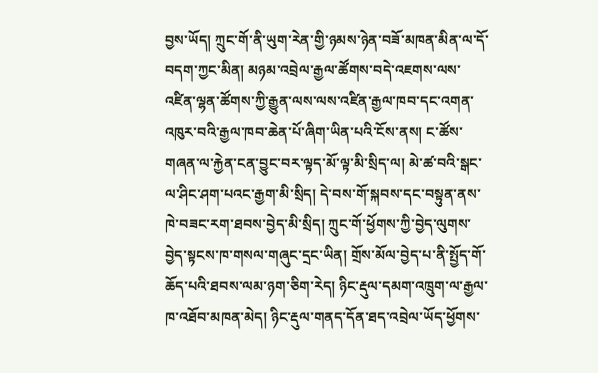བྱས་ཡོད། ཀྲུང་གོ་ནི་ཡུག་རེན་གྱི་ཉམས་ཉེན་བཟོ་མཁན་མིན་ལ་དོ་བདག་ཀྱང་མིན། མཉམ་འབྲེལ་རྒྱལ་ཚོགས་བདེ་འཇགས་ལས་འཛིན་ལྷན་ཚོགས་ཀྱི་རྒྱུན་ལས་ལས་འཛིན་རྒྱལ་ཁབ་དང་འགན་འཁུར་བའི་རྒྱལ་ཁབ་ཆེན་པོ་ཞིག་ཡིན་པའི་ངོས་ནས། ང་ཚོས་གཞན་ལ་རྐྱེན་ངན་བྱུང་བར་ལྟད་མོ་ལྟ་མི་སྲིད་ལ། མེ་ཚ་བའི་སྒང་ལ་ཤིང་ཤག་པའང་རྒྱག་མི་སྲིད། དེ་བས་གོ་སྐབས་དང་བསྟུན་ནས་ཁེ་བཟང་རག་ཐབས་བྱེད་མི་སྲིད། ཀྲུང་གོ་ཕྱོགས་ཀྱི་བྱེད་ལུགས་བྱེད་སྟངས་ཁ་གསལ་གཞུང་དྲང་ཡིན། གྲོས་མོལ་བྱེད་པ་ནི་སྤྱོད་གོ་ཆོད་པའི་ཐབས་ལམ་ཉག་ཅིག་རེད། ཉིང་རྡུལ་དམག་འཁྲུག་ལ་རྒྱལ་ཁ་འཐོབ་མཁན་མེད། ཉིང་རྡུལ་གནད་དོན་ཐད་འབྲེལ་ཡོད་ཕྱོགས་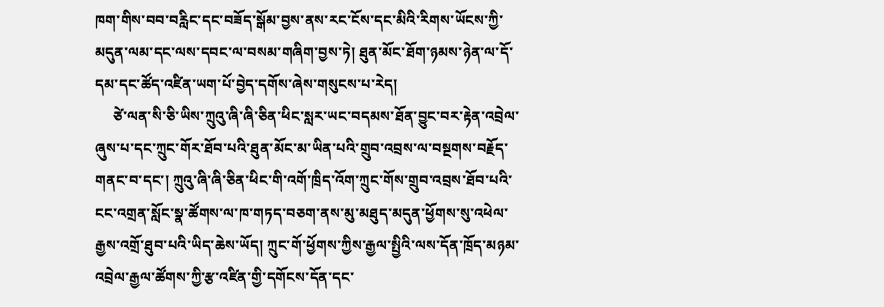ཁག་གིས་བབ་བརླིང་དང་བཟོད་སྒོམ་བྱས་ནས་རང་ངོས་དང་མིའི་རིགས་ཡོངས་ཀྱི་མདུན་ལམ་དང་ལས་དབང་ལ་བསམ་གཞིག་བྱས་ཏེ། ཐུན་མོང་ཐོག་ཉམས་ཉེན་ལ་དོ་དམ་དང་ཚོད་འཛིན་ཡག་པོ་བྱེད་དགོས་ཞེས་གསུངས་པ་རེད།
     ཙེ་ལན་སི་ཅི་ཡིས་ཀྲུའུ་ཞི་ཞི་ཅིན་ཕིང་སླར་ཡང་བདམས་ཐོན་བྱུང་བར་རྟེན་འབྲེལ་ཞུས་པ་དང་ཀྲུང་གོར་ཐོབ་པའི་ཐུན་མོང་མ་ཡིན་པའི་གྲུབ་འབྲས་ལ་བསྔགས་བརྗོད་གནང་བ་དང་། ཀྲུའུ་ཞི་ཞི་ཅིན་ཕིང་གི་འགོ་ཁྲིད་འོག་ཀྲུང་གོས་གྲུབ་འབྲས་ཐོབ་པའི་ངང་འགྲན་སློང་སྣ་ཚོགས་ལ་ཁ་གཏད་བཅག་ནས་མུ་མཐུད་མདུན་ཕྱོགས་སུ་འཕེལ་རྒྱས་འགྲོ་ཐུབ་པའི་ཡིད་ཆེས་ཡོད། ཀྲུང་གོ་ཕྱོགས་ཀྱིས་རྒྱལ་སྤྱིའི་ལས་དོན་ཁྲོད་མཉམ་འབྲེལ་རྒྱལ་ཚོགས་ཀྱི་རྩ་འཛིན་གྱི་དགོངས་དོན་དང་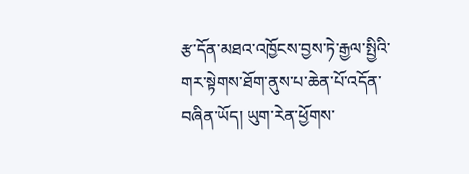རྩ་དོན་མཐའ་འཁྱོངས་བྱས་ཏེ་རྒྱལ་སྤྱིའི་གར་སྟེགས་ཐོག་ནུས་པ་ཆེན་པོ་འདོན་བཞིན་ཡོད། ཡུག་རེན་ཕྱོགས་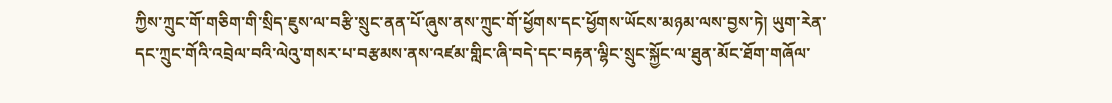ཀྱིས་ཀྲུང་གོ་གཅིག་གི་སྲིད་ཇུས་ལ་བརྩི་སྲུང་ནན་པོ་ཞུས་ནས་ཀྲུང་གོ་ཕྱོགས་དང་ཕྱོགས་ཡོངས་མཉམ་ལས་བྱས་ཏེ། ཡུག་རེན་དང་ཀྲུང་གོའི་འབྲེལ་བའི་ལེའུ་གསར་པ་བརྩམས་ནས་འཛམ་གླིང་ཞི་བདེ་དང་བརྟན་ལྷིང་སྲུང་སྐྱོང་ལ་ཐུན་མོང་ཐོག་གཞོལ་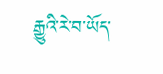རྒྱུའི་རེ་བ་ཡོད་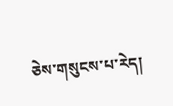ཅེས་གསུངས་པ་རེད།